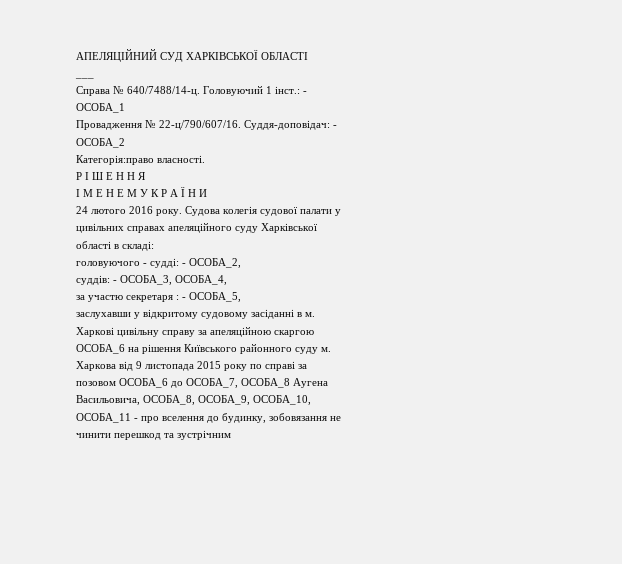АПЕЛЯЦІЙНИЙ СУД ХАРКІВСЬКОЇ ОБЛАСТІ
___
Справа № 640/7488/14-ц. Головуючий 1 інст.: - ОСОБА_1
Провадження № 22-ц/790/607/16. Суддя-доповідач: - ОСОБА_2
Категорія:право власності.
Р І Ш Е Н Н Я
І М Е Н Е М У К Р А Ї Н И
24 лютого 2016 року. Судова колегія судової палати у цивільних справах апеляційного суду Харківської області в складі:
головуючого - судді: - ОСОБА_2,
суддів: - ОСОБА_3, ОСОБА_4,
за участю секретаря : - ОСОБА_5,
заслухавши у відкритому судовому засіданні в м. Харкові цивільну справу за апеляційною скаргою ОСОБА_6 на рішення Київського районного суду м. Харкова від 9 листопада 2015 року по справі за позовом ОСОБА_6 до ОСОБА_7, ОСОБА_8 Аугена Васильовича, ОСОБА_8, ОСОБА_9, ОСОБА_10, ОСОБА_11 - про вселення до будинку, зобовязання не чинити перешкод та зустрічним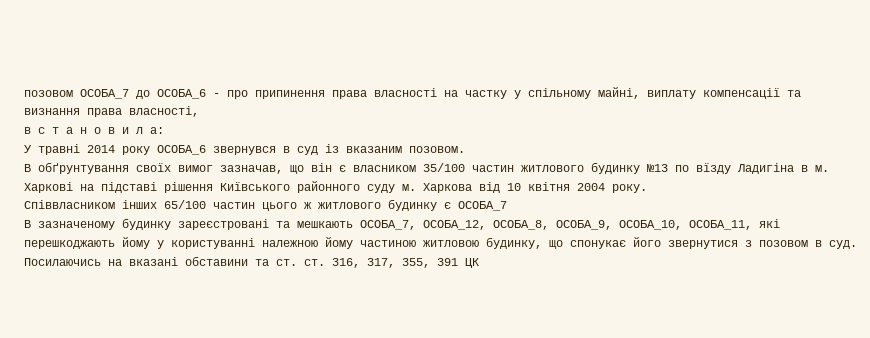позовом ОСОБА_7 до ОСОБА_6 - про припинення права власності на частку у спільному майні, виплату компенсації та визнання права власності,
в с т а н о в и л а:
У травні 2014 року ОСОБА_6 звернувся в суд із вказаним позовом.
В обґрунтування своїх вимог зазначав, що він є власником 35/100 частин житлового будинку №13 по вїзду Ладигіна в м. Харкові на підставі рішення Київського районного суду м. Харкова від 10 квітня 2004 року.
Співвласником інших 65/100 частин цього ж житлового будинку є ОСОБА_7
В зазначеному будинку зареєстровані та мешкають ОСОБА_7, ОСОБА_12, ОСОБА_8, ОСОБА_9, ОСОБА_10, ОСОБА_11, які перешкоджають йому у користуванні належною йому частиною житловою будинку, що спонукає його звернутися з позовом в суд.
Посилаючись на вказані обставини та ст. ст. 316, 317, 355, 391 ЦК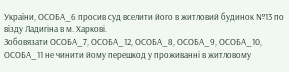України, ОСОБА_6 просив суд вселити його в житловий будинок №13 по вїзду Ладигіна в м. Харкові.
Зобовязати ОСОБА_7, ОСОБА_12, ОСОБА_8, ОСОБА_9, ОСОБА_10, ОСОБА_11 не чинити йому перешкод у проживанні в житловому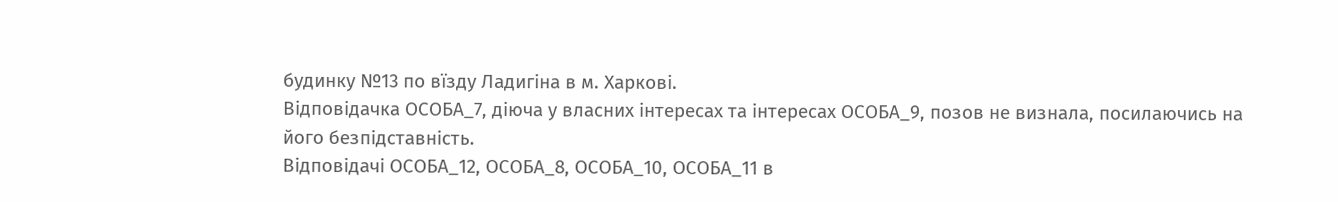будинку №13 по вїзду Ладигіна в м. Харкові.
Відповідачка ОСОБА_7, діюча у власних інтересах та інтересах ОСОБА_9, позов не визнала, посилаючись на його безпідставність.
Відповідачі ОСОБА_12, ОСОБА_8, ОСОБА_10, ОСОБА_11 в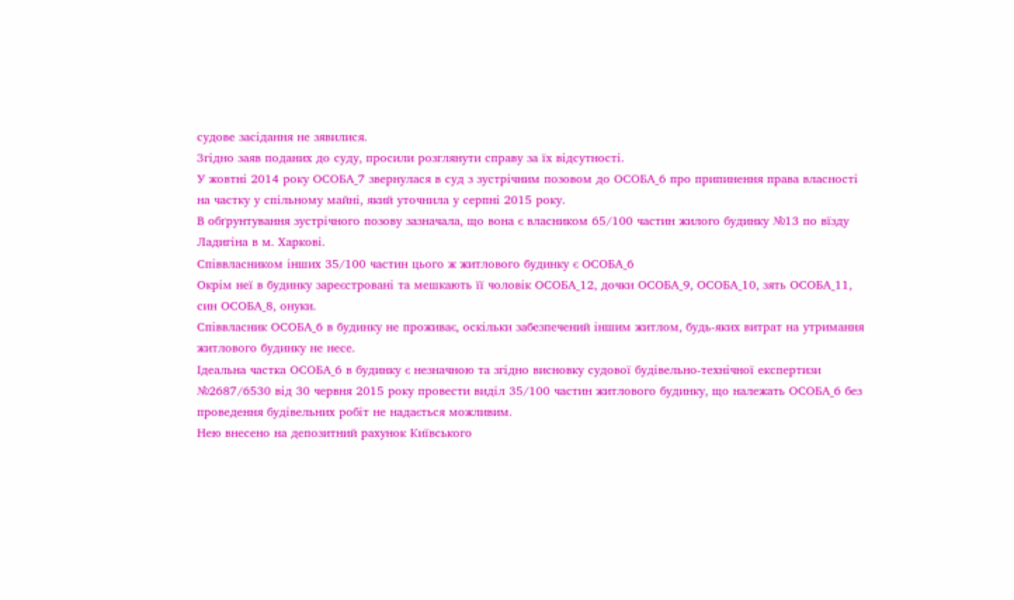судове засідання не зявилися.
Згідно заяв поданих до суду, просили розглянути справу за їх відсутності.
У жовтні 2014 року ОСОБА_7 звернулася в суд з зустрічним позовом до ОСОБА_6 про припинення права власності на частку у спільному майні, який уточнила у серпні 2015 року.
В обґрунтування зустрічного позову зазначала, що вона є власником 65/100 частин жилого будинку №13 по вїзду Ладигіна в м. Харкові.
Співвласником інших 35/100 частин цього ж житлового будинку є ОСОБА_6
Окрім неї в будинку зареєстровані та мешкають її чоловік ОСОБА_12, дочки ОСОБА_9, ОСОБА_10, зять ОСОБА_11, син ОСОБА_8, онуки.
Співвласник ОСОБА_6 в будинку не проживає, оскільки забезпечений іншим житлом, будь-яких витрат на утримання житлового будинку не несе.
Ідеальна частка ОСОБА_6 в будинку є незначною та згідно висновку судової будівельно-технічної експертизи №2687/6530 від 30 червня 2015 року провести виділ 35/100 частин житлового будинку, що належать ОСОБА_6 без проведення будівельних робіт не надається можливим.
Нею внесено на депозитний рахунок Київського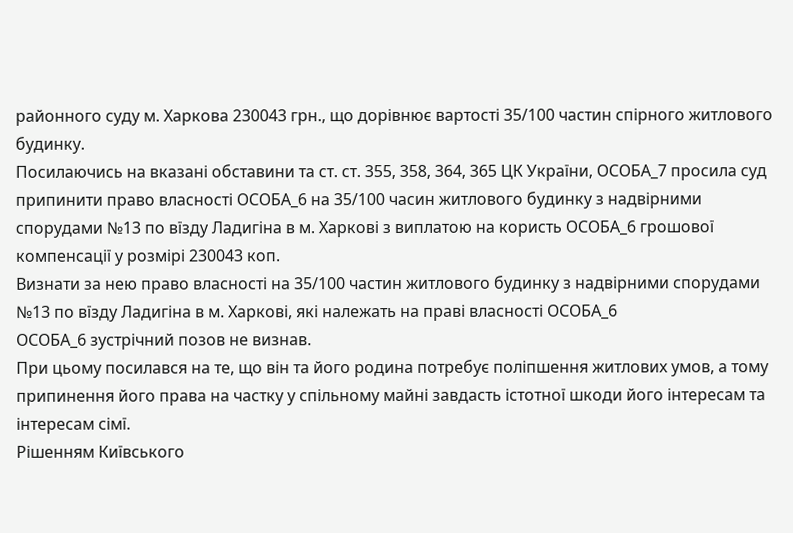районного суду м. Харкова 230043 грн., що дорівнює вартості 35/100 частин спірного житлового будинку.
Посилаючись на вказані обставини та ст. ст. 355, 358, 364, 365 ЦК України, ОСОБА_7 просила суд припинити право власності ОСОБА_6 на 35/100 часин житлового будинку з надвірними спорудами №13 по вїзду Ладигіна в м. Харкові з виплатою на користь ОСОБА_6 грошової компенсації у розмірі 230043 коп.
Визнати за нею право власності на 35/100 частин житлового будинку з надвірними спорудами №13 по вїзду Ладигіна в м. Харкові, які належать на праві власності ОСОБА_6
ОСОБА_6 зустрічний позов не визнав.
При цьому посилався на те, що він та його родина потребує поліпшення житлових умов, а тому припинення його права на частку у спільному майні завдасть істотної шкоди його інтересам та інтересам сімї.
Рішенням Київського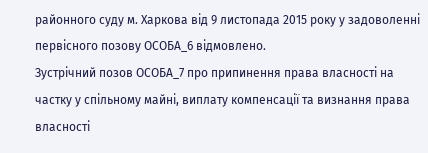районного суду м. Харкова від 9 листопада 2015 року у задоволенні первісного позову ОСОБА_6 відмовлено.
Зустрічний позов ОСОБА_7 про припинення права власності на частку у спільному майні, виплату компенсації та визнання права власності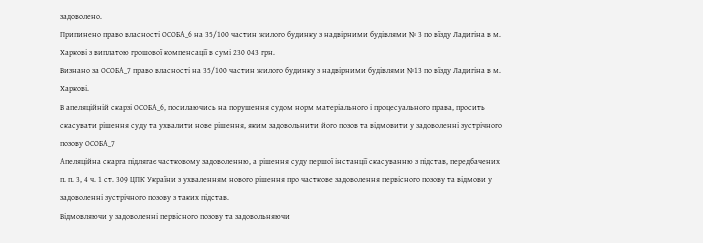задоволено.
Припинено право власності ОСОБА_6 на 35/100 частин жилого будинку з надвірними будівлями № 3 по вїзду Ладигіна в м. Харкові з виплатою грошової компенсації в сумі 230 043 грн.
Визнано за ОСОБА_7 право власності на 35/100 частин жилого будинку з надвірними будівлями №13 по вїзду Ладигіна в м. Харкові.
В апеляційній скарзі ОСОБА_6, посилаючись на порушення судом норм матеріального і процесуального права, просить скасувати рішення суду та ухвалити нове рішення, яким задовольнити його позов та відмовити у задоволенні зустрічного позову ОСОБА_7
Апеляційна скарга підлягає частковому задоволенню, а рішення суду першої інстанції скасуванню з підстав, передбачених п. п. 3, 4 ч. 1 ст. 309 ЦПК України з ухваленням нового рішення про часткове задоволення первісного позову та відмови у задоволенні зустрічного позову з таких підстав.
Відмовляючи у задоволенні первісного позову та задовольняючи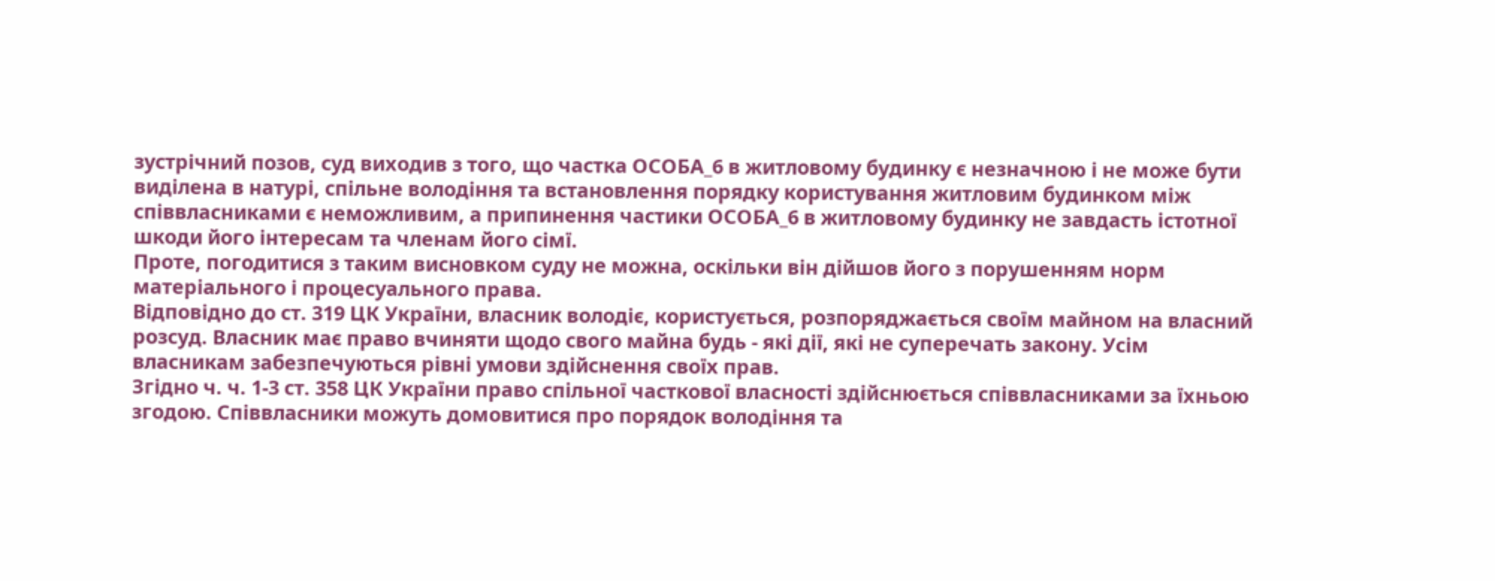зустрічний позов, суд виходив з того, що частка ОСОБА_6 в житловому будинку є незначною і не може бути виділена в натурі, спільне володіння та встановлення порядку користування житловим будинком між співвласниками є неможливим, а припинення частики ОСОБА_6 в житловому будинку не завдасть істотної шкоди його інтересам та членам його сімї.
Проте, погодитися з таким висновком суду не можна, оскільки він дійшов його з порушенням норм матеріального і процесуального права.
Відповідно до ст. 319 ЦК України, власник володіє, користується, розпоряджається своїм майном на власний розсуд. Власник має право вчиняти щодо свого майна будь - які дії, які не суперечать закону. Усім власникам забезпечуються рівні умови здійснення своїх прав.
Згідно ч. ч. 1-3 ст. 358 ЦК України право спільної часткової власності здійснюється співвласниками за їхньою згодою. Співвласники можуть домовитися про порядок володіння та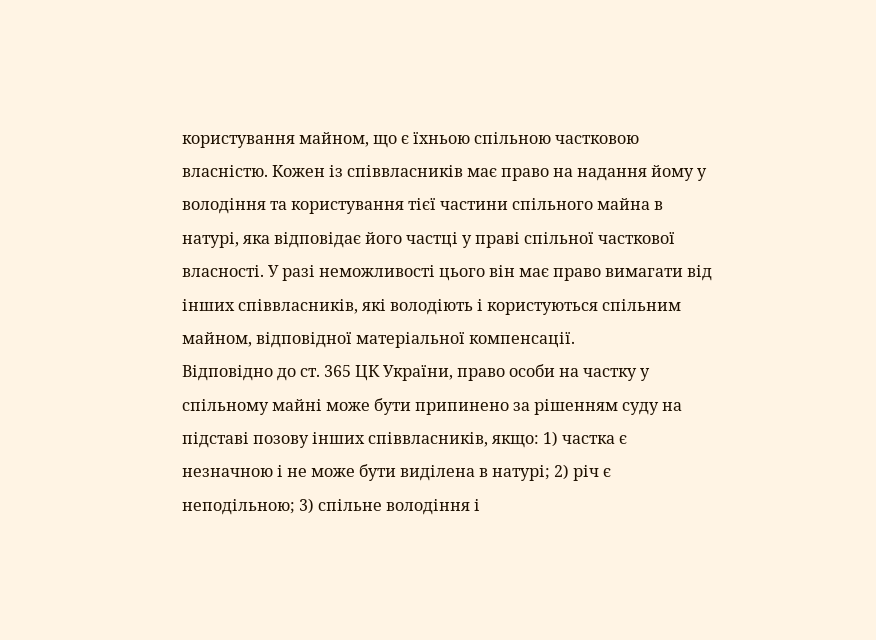користування майном, що є їхньою спільною частковою власністю. Кожен із співвласників має право на надання йому у володіння та користування тієї частини спільного майна в натурі, яка відповідає його частці у праві спільної часткової власності. У разі неможливості цього він має право вимагати від інших співвласників, які володіють і користуються спільним майном, відповідної матеріальної компенсації.
Відповідно до ст. 365 ЦК України, право особи на частку у спільному майні може бути припинено за рішенням суду на підставі позову інших співвласників, якщо: 1) частка є незначною і не може бути виділена в натурі; 2) річ є неподільною; 3) спільне володіння і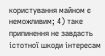користування майном є неможливим; 4) таке припинення не завдасть істотної шкоди інтересам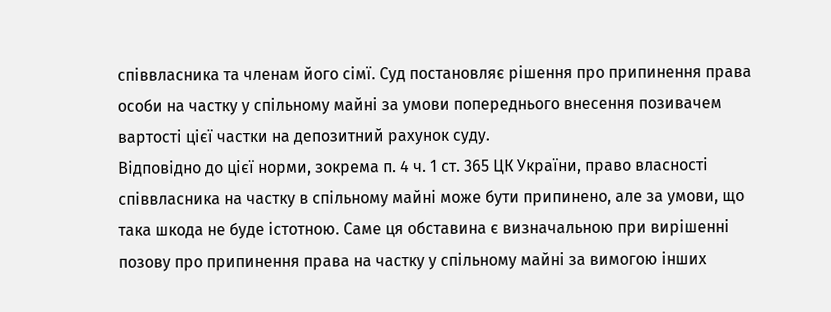співвласника та членам його сімї. Суд постановляє рішення про припинення права особи на частку у спільному майні за умови попереднього внесення позивачем вартості цієї частки на депозитний рахунок суду.
Відповідно до цієї норми, зокрема п. 4 ч. 1 ст. 365 ЦК України, право власності співвласника на частку в спільному майні може бути припинено, але за умови, що така шкода не буде істотною. Саме ця обставина є визначальною при вирішенні позову про припинення права на частку у спільному майні за вимогою інших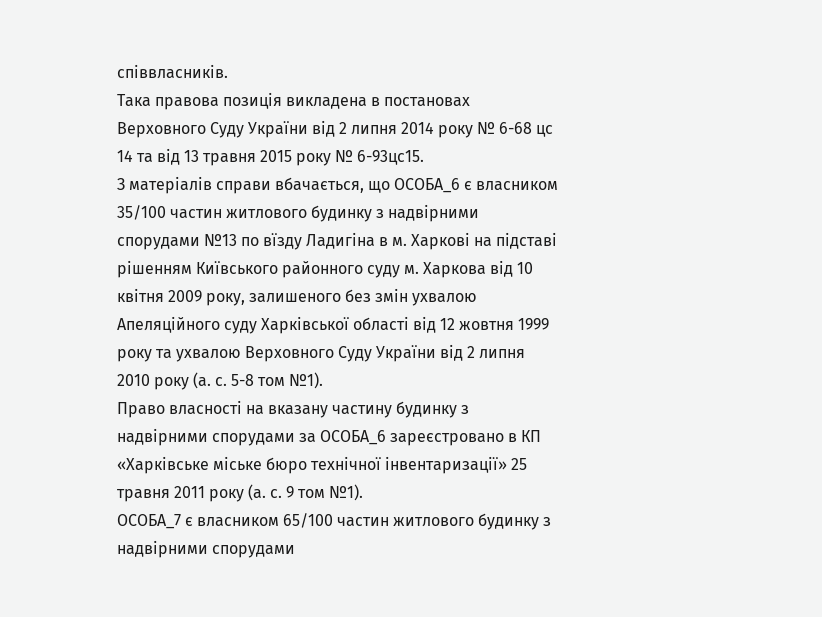співвласників.
Така правова позиція викладена в постановах Верховного Суду України від 2 липня 2014 року № 6-68 цс 14 та від 13 травня 2015 року № 6-93цс15.
З матеріалів справи вбачається, що ОСОБА_6 є власником 35/100 частин житлового будинку з надвірними спорудами №13 по вїзду Ладигіна в м. Харкові на підставі рішенням Київського районного суду м. Харкова від 10 квітня 2009 року, залишеного без змін ухвалою Апеляційного суду Харківської області від 12 жовтня 1999 року та ухвалою Верховного Суду України від 2 липня 2010 року (а. с. 5-8 том №1).
Право власності на вказану частину будинку з надвірними спорудами за ОСОБА_6 зареєстровано в КП «Харківське міське бюро технічної інвентаризації» 25 травня 2011 року (а. с. 9 том №1).
ОСОБА_7 є власником 65/100 частин житлового будинку з надвірними спорудами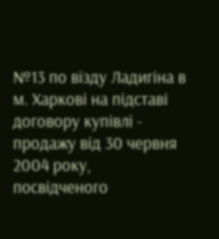№13 по вїзду Ладигіна в м. Харкові на підставі договору купівлі - продажу від 30 червня 2004 року, посвідченого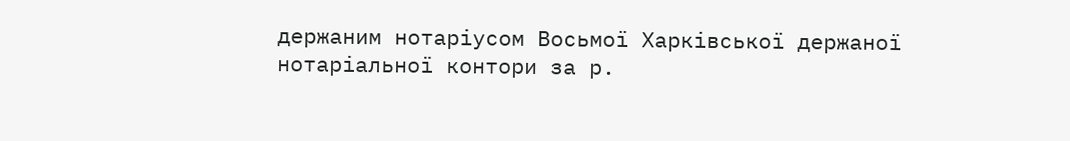держаним нотаріусом Восьмої Харківської держаної нотаріальної контори за р.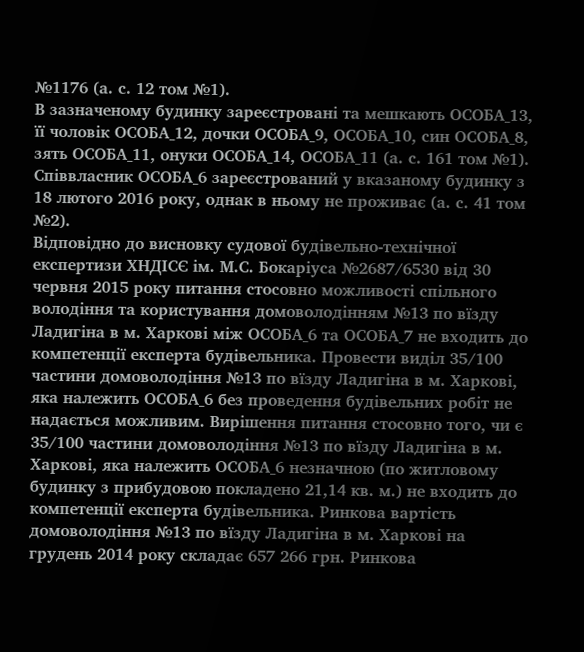№1176 (а. с. 12 том №1).
В зазначеному будинку зареєстровані та мешкають ОСОБА_13, її чоловік ОСОБА_12, дочки ОСОБА_9, ОСОБА_10, син ОСОБА_8, зять ОСОБА_11, онуки ОСОБА_14, ОСОБА_11 (а. с. 161 том №1).
Співвласник ОСОБА_6 зареєстрований у вказаному будинку з 18 лютого 2016 року, однак в ньому не проживає (а. с. 41 том №2).
Відповідно до висновку судової будівельно-технічної експертизи ХНДІСЄ ім. М.С. Бокаріуса №2687/6530 від 30 червня 2015 року питання стосовно можливості спільного володіння та користування домоволодінням №13 по вїзду Ладигіна в м. Харкові між ОСОБА_6 та ОСОБА_7 не входить до компетенції експерта будівельника. Провести виділ 35/100 частини домоволодіння №13 по вїзду Ладигіна в м. Харкові, яка належить ОСОБА_6 без проведення будівельних робіт не надається можливим. Вирішення питання стосовно того, чи є 35/100 частини домоволодіння №13 по вїзду Ладигіна в м. Харкові, яка належить ОСОБА_6 незначною (по житловому будинку з прибудовою покладено 21,14 кв. м.) не входить до компетенції експерта будівельника. Ринкова вартість домоволодіння №13 по вїзду Ладигіна в м. Харкові на грудень 2014 року складає 657 266 грн. Ринкова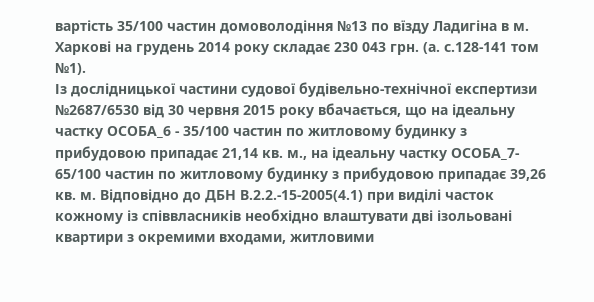вартість 35/100 частин домоволодіння №13 по вїзду Ладигіна в м. Харкові на грудень 2014 року складає 230 043 грн. (а. с.128-141 том №1).
Із дослідницької частини судової будівельно-технічної експертизи №2687/6530 від 30 червня 2015 року вбачається, що на ідеальну частку ОСОБА_6 - 35/100 частин по житловому будинку з прибудовою припадає 21,14 кв. м., на ідеальну частку ОСОБА_7- 65/100 частин по житловому будинку з прибудовою припадає 39,26 кв. м. Відповідно до ДБН В.2.2.-15-2005(4.1) при виділі часток кожному із співвласників необхідно влаштувати дві ізольовані квартири з окремими входами, житловими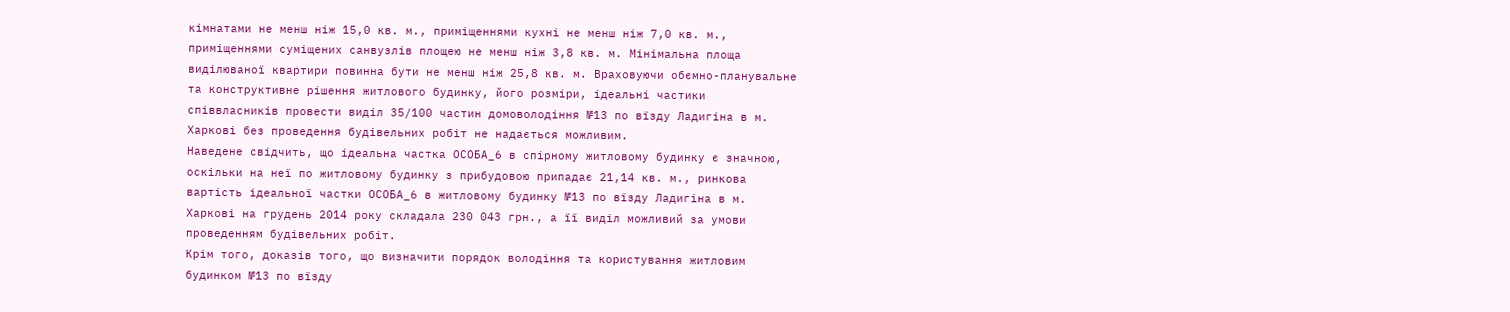кімнатами не менш ніж 15,0 кв. м., приміщеннями кухні не менш ніж 7,0 кв. м., приміщеннями суміщених санвузлів площею не менш ніж 3,8 кв. м. Мінімальна площа виділюваної квартири повинна бути не менш ніж 25,8 кв. м. Враховуючи обємно-планувальне та конструктивне рішення житлового будинку, його розміри, ідеальні частики співвласників провести виділ 35/100 частин домоволодіння №13 по вїзду Ладигіна в м. Харкові без проведення будівельних робіт не надається можливим.
Наведене свідчить, що ідеальна частка ОСОБА_6 в спірному житловому будинку є значною, оскільки на неї по житловому будинку з прибудовою припадає 21,14 кв. м., ринкова вартість ідеальної частки ОСОБА_6 в житловому будинку №13 по вїзду Ладигіна в м. Харкові на грудень 2014 року складала 230 043 грн., а її виділ можливий за умови проведенням будівельних робіт.
Крім того, доказів того, що визначити порядок володіння та користування житловим будинком №13 по вїзду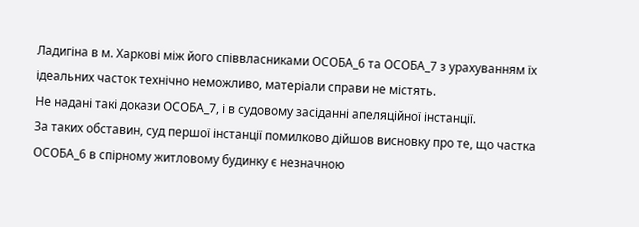Ладигіна в м. Харкові між його співвласниками ОСОБА_6 та ОСОБА_7 з урахуванням їх ідеальних часток технічно неможливо, матеріали справи не містять.
Не надані такі докази ОСОБА_7, і в судовому засіданні апеляційної інстанції.
За таких обставин, суд першої інстанції помилково дійшов висновку про те, що частка ОСОБА_6 в спірному житловому будинку є незначною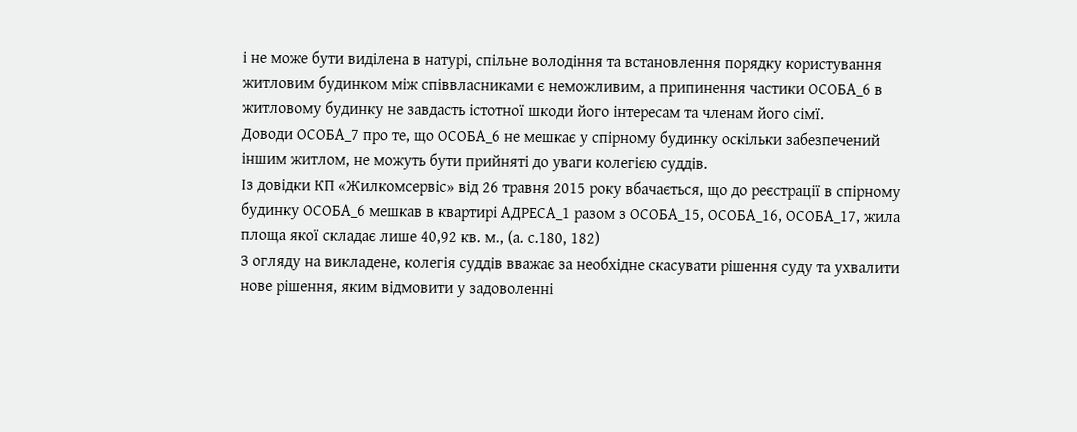і не може бути виділена в натурі, спільне володіння та встановлення порядку користування житловим будинком між співвласниками є неможливим, а припинення частики ОСОБА_6 в житловому будинку не завдасть істотної шкоди його інтересам та членам його сімї.
Доводи ОСОБА_7 про те, що ОСОБА_6 не мешкає у спірному будинку оскільки забезпечений іншим житлом, не можуть бути прийняті до уваги колегією суддів.
Із довідки КП «Жилкомсервіс» від 26 травня 2015 року вбачається, що до реєстрації в спірному будинку ОСОБА_6 мешкав в квартирі АДРЕСА_1 разом з ОСОБА_15, ОСОБА_16, ОСОБА_17, жила площа якої складає лише 40,92 кв. м., (а. с.180, 182)
З огляду на викладене, колегія суддів вважає за необхідне скасувати рішення суду та ухвалити нове рішення, яким відмовити у задоволенні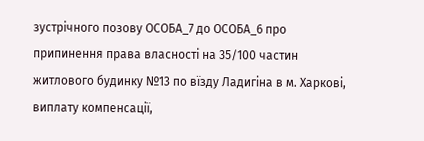зустрічного позову ОСОБА_7 до ОСОБА_6 про припинення права власності на 35/100 частин житлового будинку №13 по вїзду Ладигіна в м. Харкові, виплату компенсації,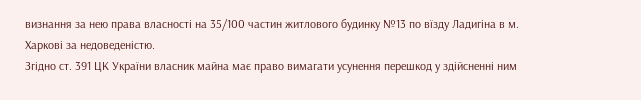визнання за нею права власності на 35/100 частин житлового будинку №13 по вїзду Ладигіна в м. Харкові за недоведеністю.
Згідно ст. 391 ЦК України власник майна має право вимагати усунення перешкод у здійсненні ним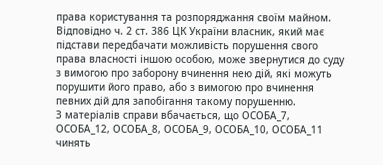права користування та розпоряджання своїм майном.
Відповідно ч. 2 ст. 386 ЦК України власник, який має підстави передбачати можливість порушення свого права власності іншою особою, може звернутися до суду з вимогою про заборону вчинення нею дій, які можуть порушити його право, або з вимогою про вчинення певних дій для запобігання такому порушенню.
З матеріалів справи вбачається, що ОСОБА_7, ОСОБА_12, ОСОБА_8, ОСОБА_9, ОСОБА_10, ОСОБА_11 чинять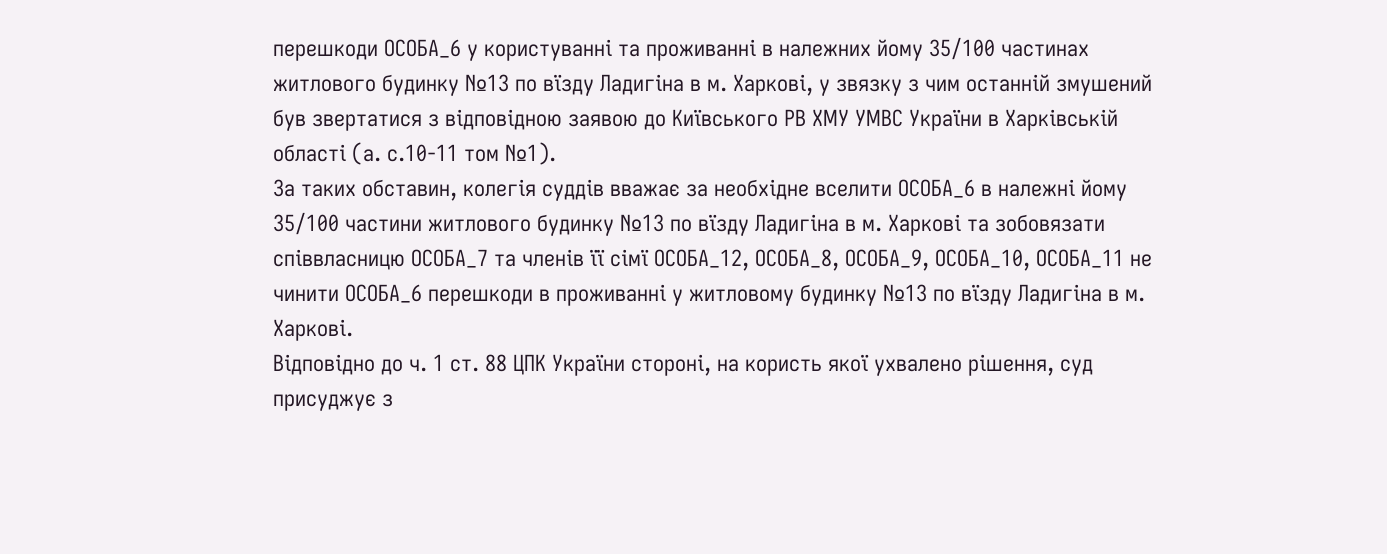перешкоди ОСОБА_6 у користуванні та проживанні в належних йому 35/100 частинах житлового будинку №13 по вїзду Ладигіна в м. Харкові, у звязку з чим останній змушений був звертатися з відповідною заявою до Київського РВ ХМУ УМВС України в Харківській області (а. с.10-11 том №1).
За таких обставин, колегія суддів вважає за необхідне вселити ОСОБА_6 в належні йому 35/100 частини житлового будинку №13 по вїзду Ладигіна в м. Харкові та зобовязати співвласницю ОСОБА_7 та членів її сімї ОСОБА_12, ОСОБА_8, ОСОБА_9, ОСОБА_10, ОСОБА_11 не чинити ОСОБА_6 перешкоди в проживанні у житловому будинку №13 по вїзду Ладигіна в м. Харкові.
Відповідно до ч. 1 ст. 88 ЦПК України стороні, на користь якої ухвалено рішення, суд присуджує з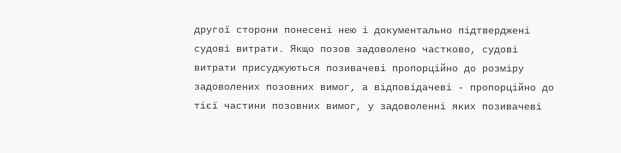другої сторони понесені нею і документально підтверджені судові витрати. Якщо позов задоволено частково, судові витрати присуджуються позивачеві пропорційно до розміру задоволених позовних вимог, а відповідачеві - пропорційно до тієї частини позовних вимог, у задоволенні яких позивачеві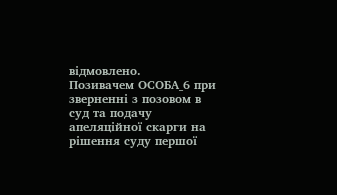відмовлено.
Позивачем ОСОБА_6 при зверненні з позовом в суд та подачу апеляційної скарги на рішення суду першої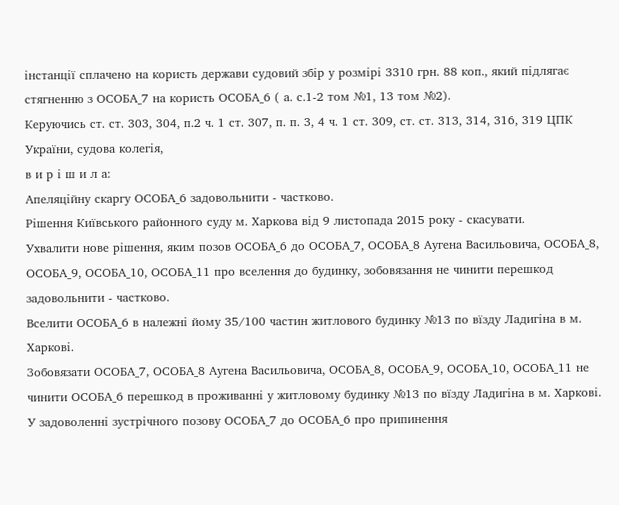інстанції сплачено на користь держави судовий збір у розмірі 3310 грн. 88 коп., який підлягає стягненню з ОСОБА_7 на користь ОСОБА_6 ( а. с.1-2 том №1, 13 том №2).
Керуючись ст. ст. 303, 304, п.2 ч. 1 ст. 307, п. п. 3, 4 ч. 1 ст. 309, ст. ст. 313, 314, 316, 319 ЦПК України, судова колегія,
в и р і ш и л а:
Апеляційну скаргу ОСОБА_6 задовольнити - частково.
Рішення Київського районного суду м. Харкова від 9 листопада 2015 року - скасувати.
Ухвалити нове рішення, яким позов ОСОБА_6 до ОСОБА_7, ОСОБА_8 Аугена Васильовича, ОСОБА_8, ОСОБА_9, ОСОБА_10, ОСОБА_11 про вселення до будинку, зобовязання не чинити перешкод задовольнити - частково.
Вселити ОСОБА_6 в належні йому 35/100 частин житлового будинку №13 по вїзду Ладигіна в м. Харкові.
Зобовязати ОСОБА_7, ОСОБА_8 Аугена Васильовича, ОСОБА_8, ОСОБА_9, ОСОБА_10, ОСОБА_11 не чинити ОСОБА_6 перешкод в проживанні у житловому будинку №13 по вїзду Ладигіна в м. Харкові.
У задоволенні зустрічного позову ОСОБА_7 до ОСОБА_6 про припинення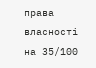права власності на 35/100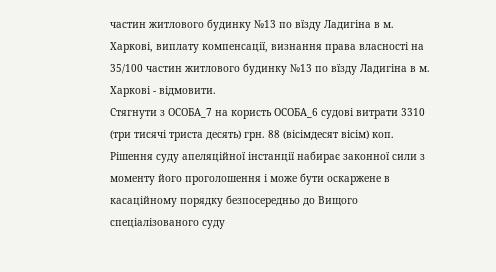частин житлового будинку №13 по вїзду Ладигіна в м. Харкові, виплату компенсації, визнання права власності на 35/100 частин житлового будинку №13 по вїзду Ладигіна в м. Харкові - відмовити.
Стягнути з ОСОБА_7 на користь ОСОБА_6 судові витрати 3310 (три тисячі триста десять) грн. 88 (вісімдесят вісім) коп.
Рішення суду апеляційної інстанції набирає законної сили з моменту його проголошення і може бути оскаржене в касаційному порядку безпосередньо до Вищого спеціалізованого суду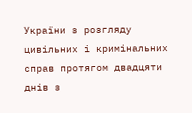України з розгляду цивільних і кримінальних справ протягом двадцяти днів з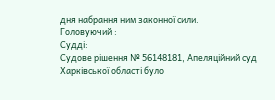дня набрання ним законної сили.
Головуючий :
Судді:
Судове рішення № 56148181, Апеляційний суд Харківської області було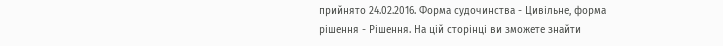прийнято 24.02.2016. Форма судочинства - Цивільне, форма рішення - Рішення. На цій сторінці ви зможете знайти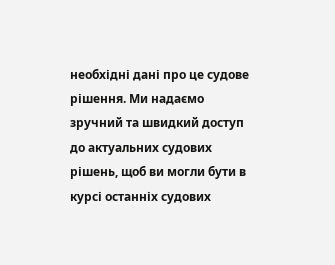необхідні дані про це судове рішення. Ми надаємо зручний та швидкий доступ до актуальних судових рішень, щоб ви могли бути в курсі останніх судових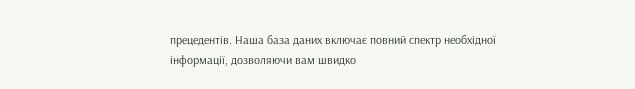прецедентів. Наша база даних включає повний спектр необхідної інформації, дозволяючи вам швидко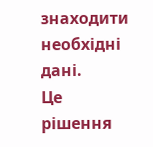знаходити необхідні дані.
Це рішення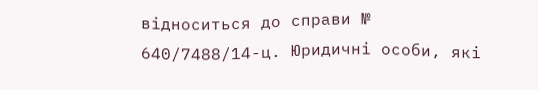відноситься до справи № 640/7488/14-ц. Юридичні особи, які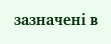зазначені в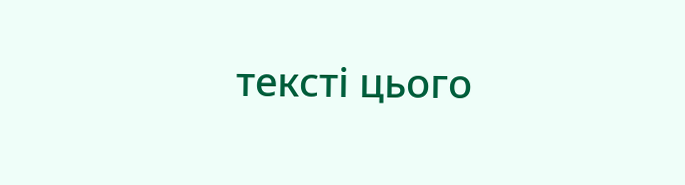тексті цього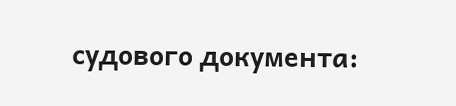судового документа: